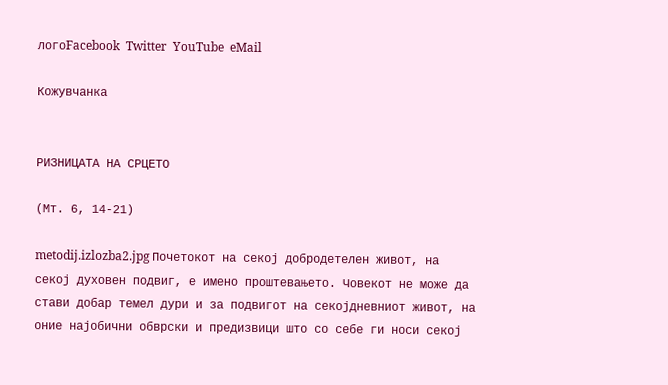логоFacebook  Twitter  YouTube  eMail

Кожувчанка


РИЗНИЦАТА НА СРЦЕТО

(Мт. 6, 14-21)

metodij.izlozba2.jpg Почетокот на секој добродетелен живот, на секој духовен подвиг, е имено проштевањето. Човекот не може да стави добар темел дури и за подвигот на секојдневниот живот, на оние најобични обврски и предизвици што со себе ги носи секој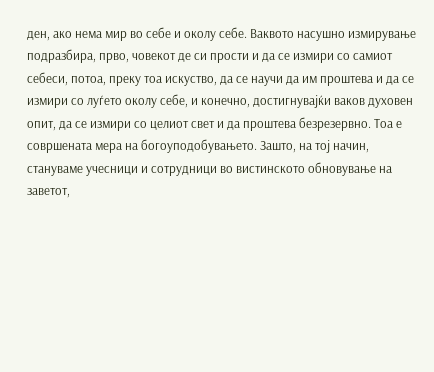ден, ако нема мир во себе и околу себе. Ваквото насушно измирување подразбира, прво, човекот де си прости и да се измири со самиот себеси, потоа, преку тоа искуство, да се научи да им проштева и да се измири со луѓето околу себе, и конечно, достигнувајќи ваков духовен опит, да се измири со целиот свет и да проштева безрезервно. Тоа е совршената мера на богоуподобувањето. Зашто, на тој начин, стануваме учесници и сотрудници во вистинското обновување на заветот,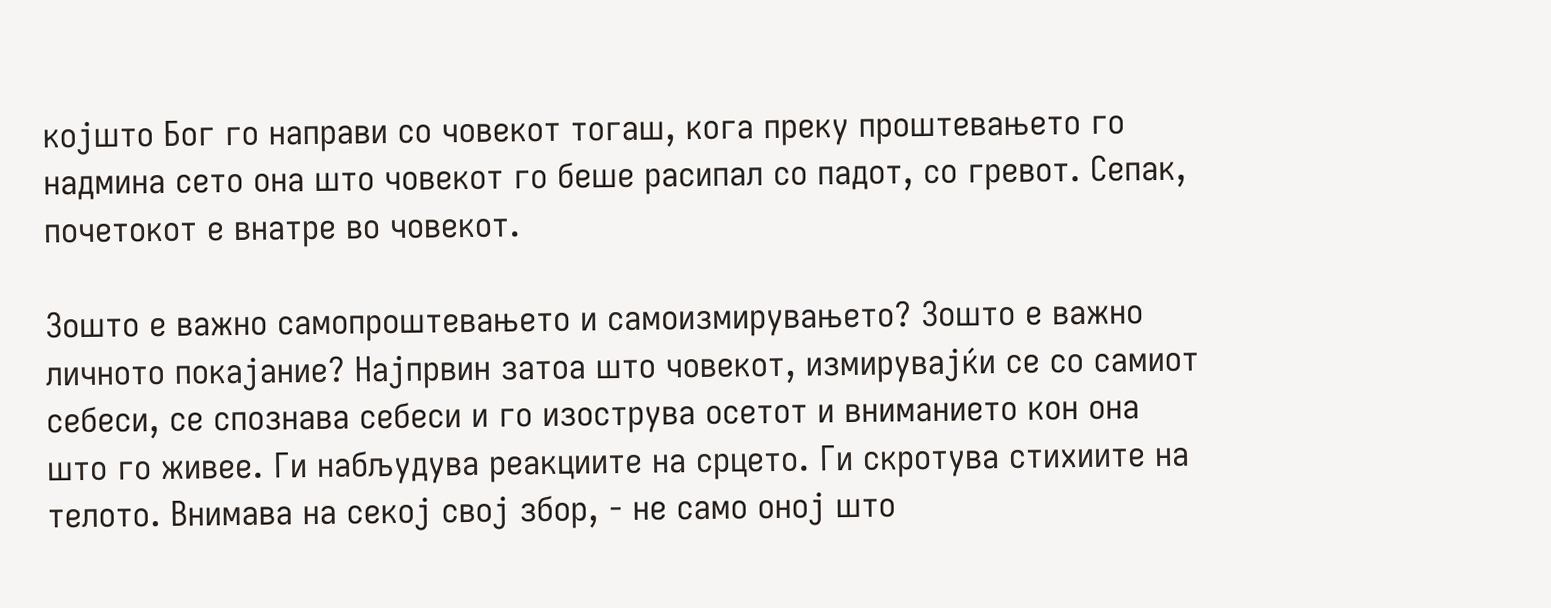којшто Бог го направи со човекот тогаш, кога преку проштевањето го надмина сето она што човекот го беше расипал со падот, со гревот. Сепак, почетокот е внатре во човекот.

Зошто е важно самопроштевањето и самоизмирувањето? Зошто е важно личното покајание? Најпрвин затоа што човекот, измирувајќи се со самиот себеси, се спознава себеси и го изострува осетот и вниманието кон она што го живее. Ги набљудува реакциите на срцето. Ги скротува стихиите на телото. Внимава на секој свој збор, - не само оној што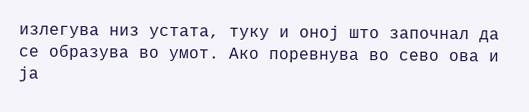излегува низ устата, туку и оној што започнал да се образува во умот. Ако поревнува во сево ова и ја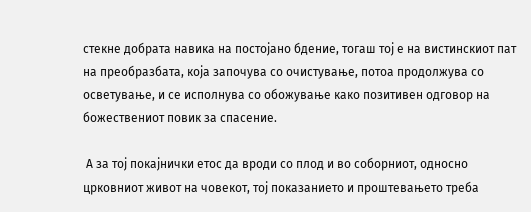стекне добрата навика на постојано бдение, тогаш тој е на вистинскиот пат на преобразбата, која започува со очистување, потоа продолжува со осветување, и се исполнува со обожување како позитивен одговор на божествениот повик за спасение.

 А за тој покајнички етос да вроди со плод и во соборниот, односно црковниот живот на човекот, тој показанието и проштевањето треба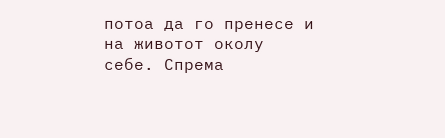потоа да го пренесе и на животот околу себе. Спрема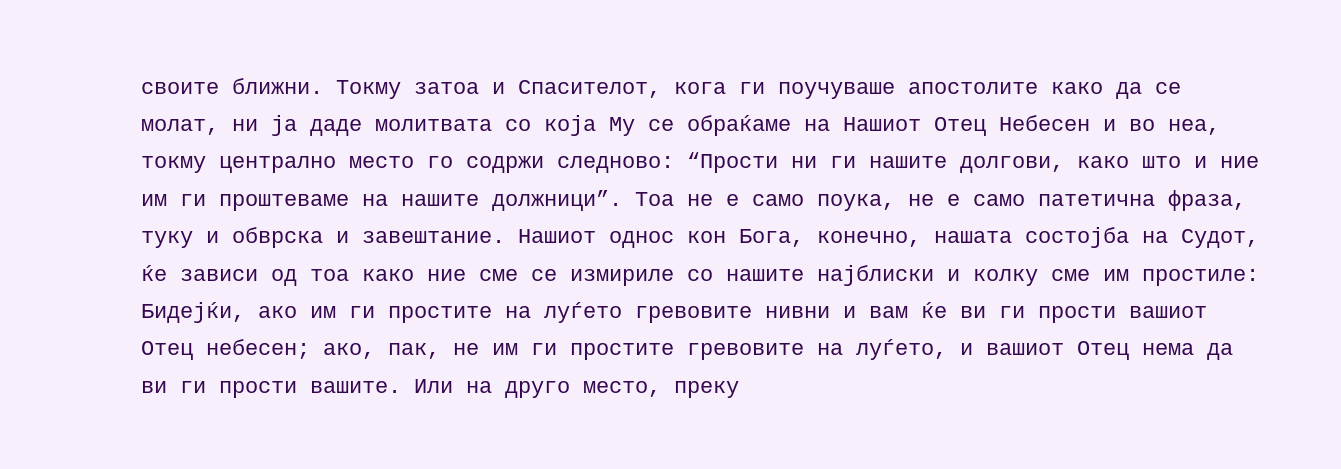своите ближни. Токму затоа и Спасителот, кога ги поучуваше апостолите како да се молат, ни ја даде молитвата со која Му се обраќаме на Нашиот Отец Небесен и во неа, токму централно место го содржи следново: “Прости ни ги нашите долгови, како што и ние им ги проштеваме на нашите должници”. Тоа не е само поука, не е само патетична фраза, туку и обврска и завештание. Нашиот однос кон Бога, конечно, нашата состојба на Судот, ќе зависи од тоа како ние сме се измириле со нашите најблиски и колку сме им простиле: Бидејќи, ако им ги простите на луѓето гревовите нивни и вам ќе ви ги прости вашиот Отец небесен; ако, пак, не им ги простите гревовите на луѓето, и вашиот Отец нема да ви ги прости вашите. Или на друго место, преку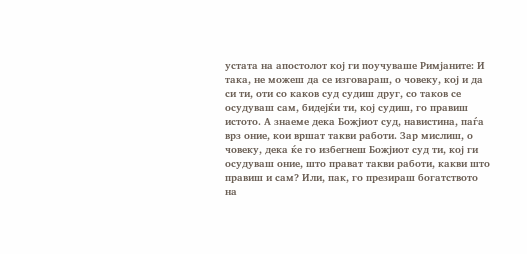устата на апостолот кој ги поучуваше Римјаните: И така, не можеш да се изговараш, о човеку, кој и да си ти, оти со каков суд судиш друг, со таков се осудуваш сам, бидејќи ти, кој судиш, го правиш истото. А знаеме дека Божјиот суд, навистина, паѓа врз оние, кои вршат такви работи. Зар мислиш, о човеку, дека ќе го избегнеш Божјиот суд ти, кој ги осудуваш оние, што прават такви работи, какви што правиш и сам? Или, пак, го презираш богатството на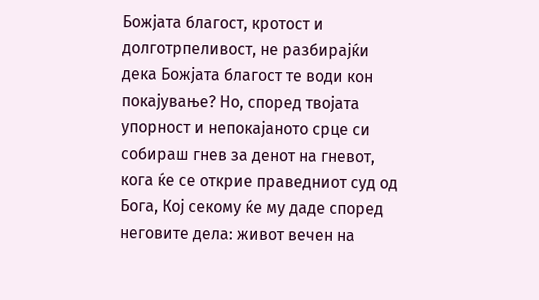Божјата благост, кротост и долготрпеливост, не разбирајќи дека Божјата благост те води кон покајување? Но, според твојата упорност и непокајаното срце си собираш гнев за денот на гневот, кога ќе се открие праведниот суд од Бога, Кој секому ќе му даде според неговите дела: живот вечен на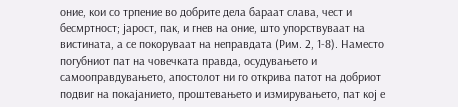оние, кои со трпение во добрите дела бараат слава, чест и бесмртност; јарост, пак, и гнев на оние, што упорствуваат на вистината, а се покоруваат на неправдата (Рим. 2, 1-8). Наместо погубниот пат на човечката правда, осудувањето и самооправдувањето, апостолот ни го открива патот на добриот подвиг на покајанието, проштевањето и измирувањето, пат кој е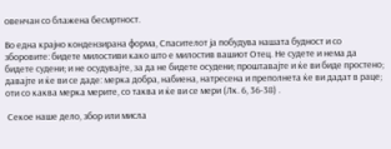овенчан со блажена бесмртност.

Во една крајно кондензирана форма, Спасителот ја побудува нашата будност и со зборовите: бидете милостиви како што е милостив вашиот Отец. Не судете и нема да бидете судени; и не осудувајте, за да не бидете осудени; проштавајте и ќе ви биде простено; давајте и ќе ви се даде: мерка добра, набиена, натресена и преполнета ќе ви дадат в раце; оти со каква мерка мерите, со таква и ќе ви се мери (Лк. 6, 36-38) .

 Секое наше дело, збор или мисла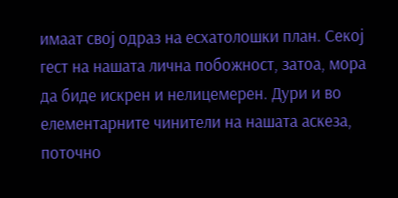имаат свој одраз на есхатолошки план. Секој гест на нашата лична побожност, затоа, мора да биде искрен и нелицемерен. Дури и во елементарните чинители на нашата аскеза, поточно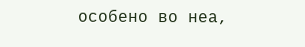особено во неа,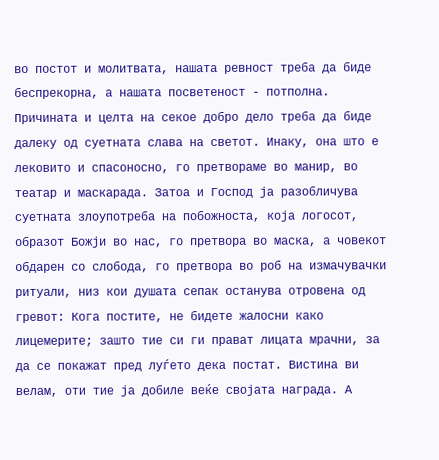во постот и молитвата, нашата ревност треба да биде беспрекорна, а нашата посветеност - потполна. Причината и целта на секое добро дело треба да биде далеку од суетната слава на светот. Инаку, она што е лековито и спасоносно, го претвораме во манир, во театар и маскарада. Затоа и Господ ја разобличува суетната злоупотреба на побожноста, која логосот, образот Божји во нас, го претвора во маска, а човекот обдарен со слобода, го претвора во роб на измачувачки ритуали, низ кои душата сепак останува отровена од гревот: Кога постите, не бидете жалосни како лицемерите; зашто тие си ги прават лицата мрачни, за да се покажат пред луѓето дека постат. Вистина ви велам, оти тие ја добиле веќе својата награда. А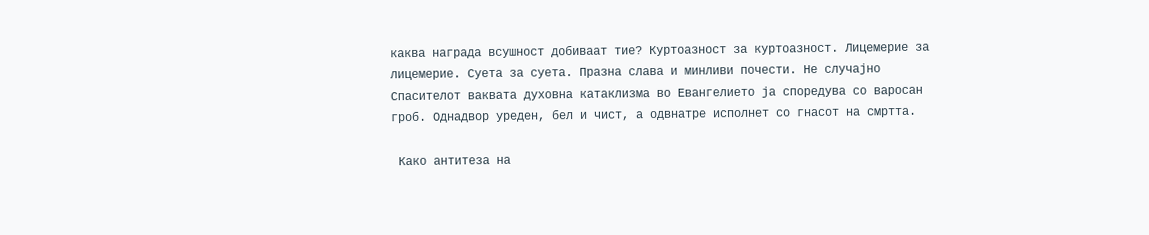каква награда всушност добиваат тие? Куртоазност за куртоазност. Лицемерие за лицемерие. Суета за суета. Празна слава и минливи почести. Не случајно Спасителот ваквата духовна катаклизма во Евангелието ја споредува со варосан гроб. Однадвор уреден, бел и чист, а одвнатре исполнет со гнасот на смртта.

 Како антитеза на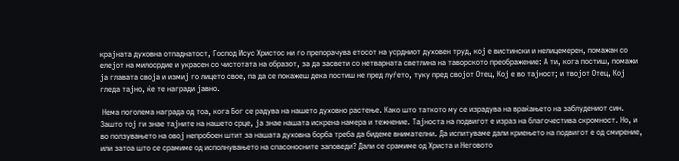крајната духовна отпаднатост, Господ Исус Христос ни го препорачува етосот на усрдниот духовен труд, кој е вистински и нелицемерен, помажан со елејот на милосрдие и украсен со чистотата на образот, за да засвети со нетварната светлина на таворското преображение: А ти, кога постиш, помажи ја главата своја и измиј го лицето свое, па да се покажеш дека постиш не пред луѓето, туку пред својот Отец, Кој е во тајност; и твојот Отец, Кој гледа тајно, ќе те награди јавно.

 Нема поголема награда од тоа, кога Бог се радува на нашето духовно растење. Како што таткото му се израдува на враќањето на заблудениот син. Зашто тој ги знае тајните на нашето срце, ја знае нашата искрена намера и тежнение. Тајноста на подвигот е израз на благочестива скромност. Но, и во ползувањето на овој непробоен штит за нашата духовна борба треба да бидеме внимателни. Да испитуваме дали криењето на подвигот е од смирение, или затоа што се срамиме од исполнувањето на спасоносните заповеди? Дали се срамиме од Христа и Неговото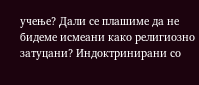учење? Дали се плашиме да не бидеме исмеани како религиозно затуцани? Индоктринирани со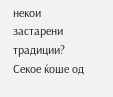некои застарени традиции? Секое ќоше од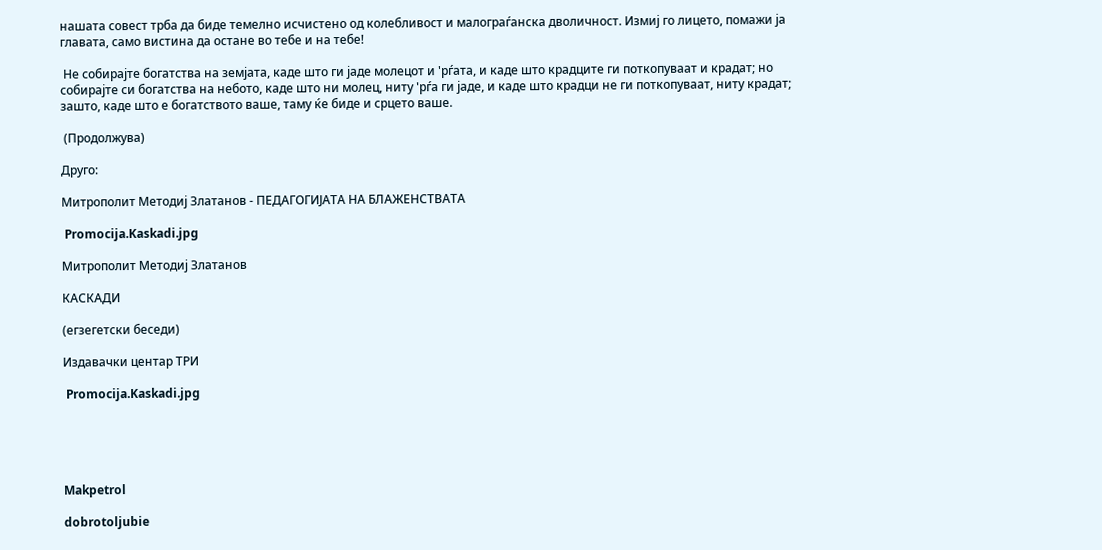нашата совест трба да биде темелно исчистено од колебливост и малограѓанска дволичност. Измиј го лицето, помажи ја главата, само вистина да остане во тебе и на тебе!

 Не собирајте богатства на земјата, каде што ги јаде молецот и 'рѓата, и каде што крадците ги поткопуваат и крадат; но собирајте си богатства на небото, каде што ни молец, ниту 'рѓа ги јаде, и каде што крадци не ги поткопуваат, ниту крадат; зашто, каде што е богатството ваше, таму ќе биде и срцето ваше.

 (Продолжува)

Друго:

Митрополит Методиј Златанов - ПЕДАГОГИЈАТА НА БЛАЖЕНСТВАТА

 Promocija.Kaskadi.jpg

Митрополит Методиј Златанов

КАСКАДИ

(егзегетски беседи)

Издавачки центар ТРИ

 Promocija.Kaskadi.jpg





Makpetrol

dobrotoljubie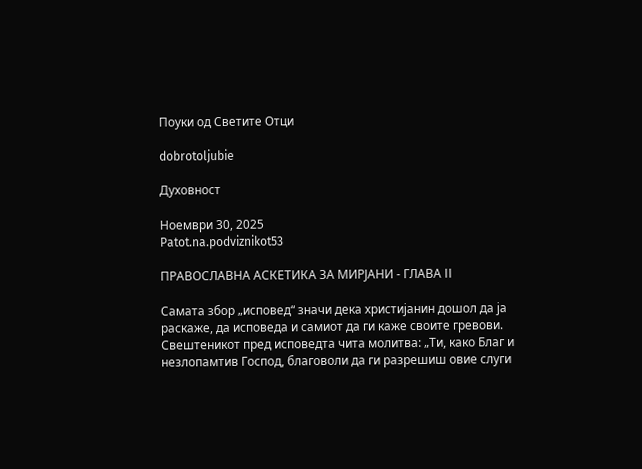Поуки од Светите Отци

dobrotoljubie

Духовност

Ноември 30, 2025
Patot.na.podviznikot53

ПРАВОСЛАВНА АСКЕТИКА ЗА МИРЈАНИ - ГЛАВА II

Самата збор „исповед“ значи дека христијанин дошол да ја раскаже, да исповеда и самиот да ги каже своите гревови. Свештеникот пред исповедта чита молитва: „Ти, како Благ и незлопамтив Господ, благоволи да ги разрешиш овие слуги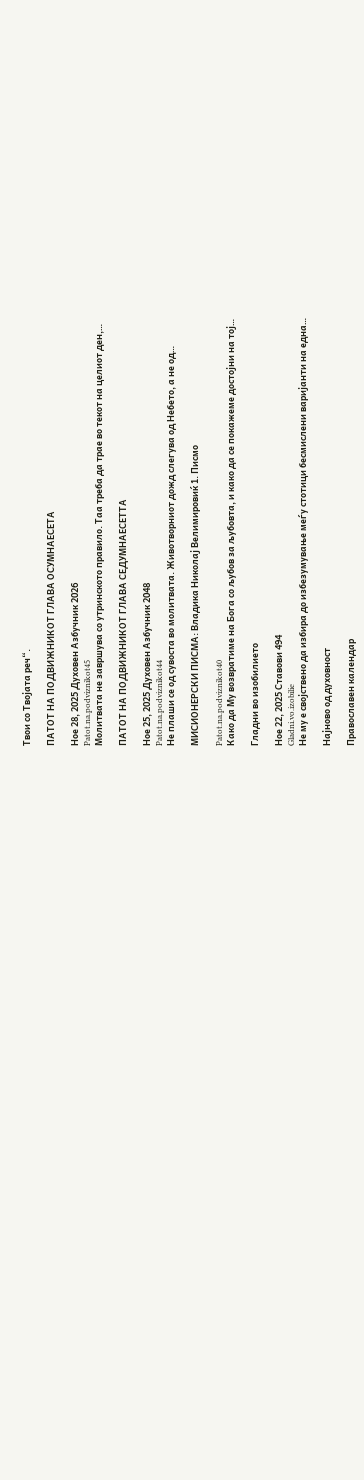Твои со Твојата реч“.

ПАТОТ НА ПОДВИЖНИКОТ ГЛАВА ОСУМНАЕСЕТА

Ное 28, 2025 Духовен Азбучник 2026
Patot.na.podviznikot45
Молитвата не завршува со утринското правило. Таа треба да трае во текот на целиот ден,…

ПАТОТ НА ПОДВИЖНИКОТ ГЛАВА СЕДУМНАЕСЕТТА

Ное 25, 2025 Духовен Азбучник 2048
Patot.na.podviznikot44
Не плаши се од сувоста во молитвата. Животворниот дожд слегува од Небето, а не од…

МИСИОНЕРСКИ ПИСМА: Владика Николај Велимировиќ 1. Писмо

Patot.na.podviznikot40
Како да Му возвратиме на Бога со љубов за љубовта, и како да се покажеме достојни на тој…

Гладни во изобилието

Ное 22, 2025 Ставови 494
Gladni.vo.izobilie
Не му е својствено да избира до избезумување меѓу стотици бесмислени варијанти на една…

Најново од духовност

Православен календар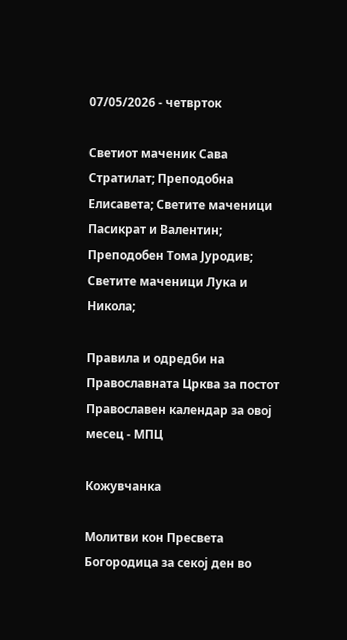07/05/2026 - четврток

Светиот маченик Сава Стратилат; Преподобна Елисавета; Светите маченици Пасикрат и Валентин; Преподобен Тома Јуродив; Светите маченици Лука и Никола;

Правила и одредби на Православната Црква за постот
Православен календар за овој месец - МПЦ

Кожувчанка

Молитви кон Пресвета Богородица за секој ден во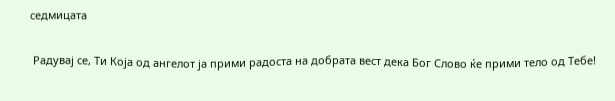седмицата

 Радувај се, Ти Која од ангелот ја прими радоста на добрата вест дека Бог Слово ќе прими тело од Тебе!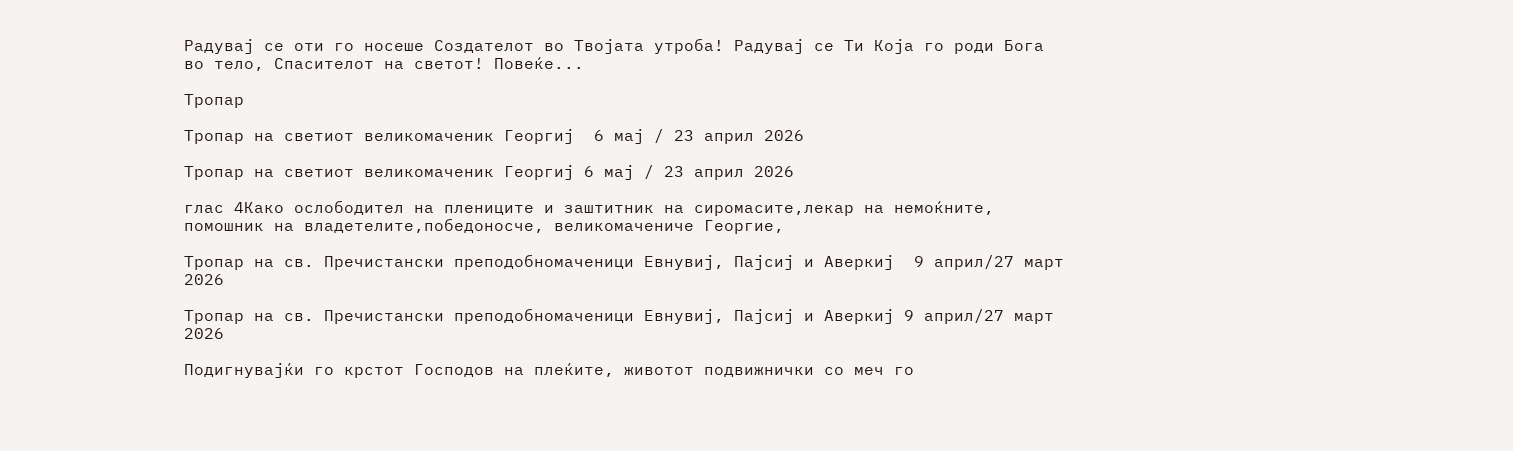Радувај се оти го носеше Создателот во Твојата утроба! Радувај се Ти Која го роди Бога во тело, Спасителот на светот! Повеќе...

Тропар

Тропар на светиот великомаченик Георгиј  6 мај / 23 април 2026

Тропар на светиот великомаченик Георгиј 6 мај / 23 април 2026

глас 4Како ослободител на плениците и заштитник на сиромасите,лекар на немоќните, помошник на владетелите,победоносче, великомачениче Георгие,

Тропар на св. Пречистански преподобномаченици Евнувиј, Пајсиј и Аверкиј  9 април/27 март 2026

Тропар на св. Пречистански преподобномаченици Евнувиј, Пајсиј и Аверкиј 9 април/27 март 2026

Подигнувајќи го крстот Господов на плеќите, животот подвижнички со меч го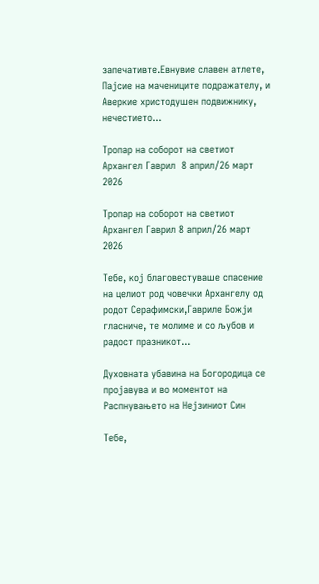запечативте.Евнувие славен атлете, Пајсие на мачениците подражателу, и Аверкие христодушен подвижнику, нечестието...

Тропар на соборот на светиот Архангел Гаврил  8 април/26 март 2026

Тропар на соборот на светиот Архангел Гаврил 8 април/26 март 2026

Тебе, кој благовестуваше спасение на целиот род човечки Архангелу од родот Серафимски,Гавриле Божји гласниче, те молиме и со љубов и радост празникот...

Духовната убавина на Богородица се пројавува и во моментот на Распнувањето на Нејзиниот Син

Тебе,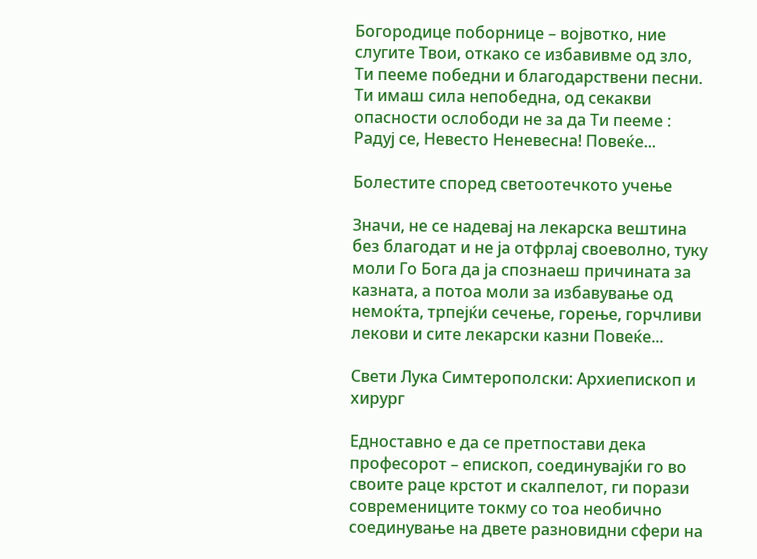Богородице поборнице – војвотко, ние слугите Твои, откако се избавивме од зло, Ти пееме победни и благодарствени песни. Ти имаш сила непобедна, од секакви опасности ослободи не за да Ти пееме : Радуј се, Невесто Неневесна! Повеќе...

Болестите според светоотечкото учење

Значи, не се надевај на лекарска вештина без благодат и не ја отфрлај своеволно, туку моли Го Бога да ја спознаеш причината за казната, а потоа моли за избавување од немоќта, трпејќи сечење, горење, горчливи лекови и сите лекарски казни Повеќе...

Свети Лука Симтерополски: Архиепископ и хирург

Едноставно е да се претпостави дека професорот – епископ, соединувајќи го во своите раце крстот и скалпелот, ги порази современиците токму со тоа необично соединување на двете разновидни сфери на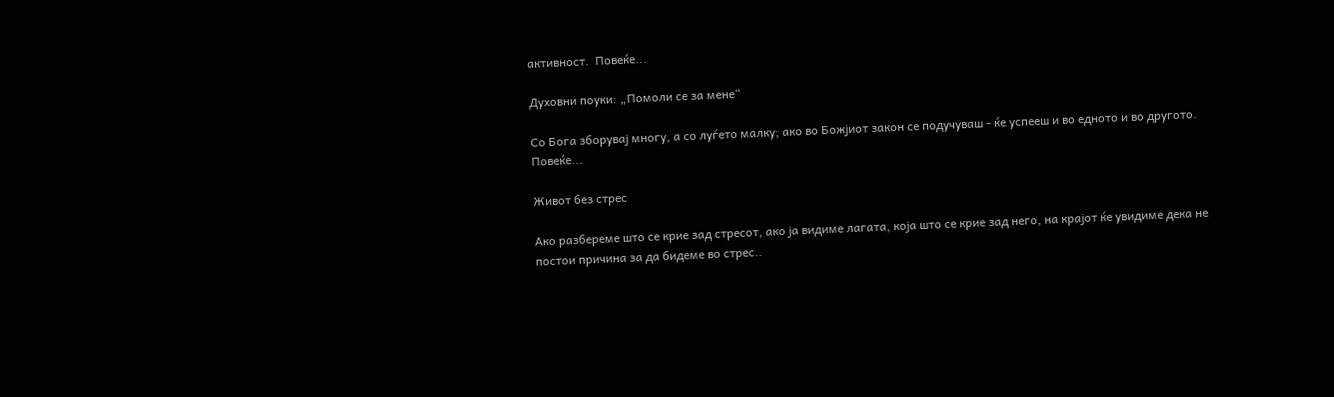активност.  Повеќе...

Духовни поуки: „Помоли се за мене“

Со Бога зборувај многу, а со луѓето малку; ако во Божјиот закон се подучуваш - ќе успееш и во едното и во другото. Повеќе...

Живот без стрес

Ако разбереме што се крие зад стресот, ако ја видиме лагата, која што се крие зад него, на крајот ќе увидиме дека не постои причина за да бидеме во стрес..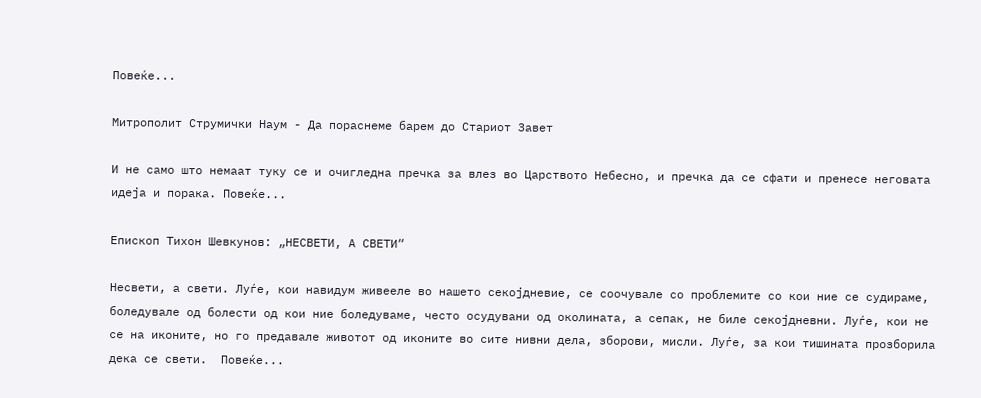Повеќе...

Митрополит Струмички Наум - Да пораснеме барем до Стариот Завет

И не само што немаат туку се и очигледна пречка за влез во Царството Небесно, и пречка да се сфати и пренесе неговата идеја и порака. Повеќе...

Епископ Тихон Шевкунов: „НЕСВЕТИ, А СВЕТИ“

Несвети, а свети. Луѓе, кои навидум живееле во нашето секојдневие, се соочувале со проблемите со кои ние се судираме, боледувале од болести од кои ние боледуваме, често осудувани од околината, а сепак, не биле секојдневни. Луѓе, кои не се на иконите, но го предавале животот од иконите во сите нивни дела, зборови, мисли. Луѓе, за кои тишината прозборила дека се свети.  Повеќе...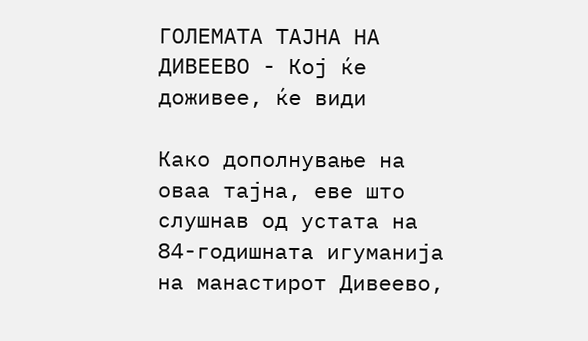ГОЛЕМАТА ТАЈНА НА ДИВЕЕВО - Кој ќе доживее, ќе види

Како дополнување на оваа тајна, еве што слушнав од устата на 84-годишната игуманија на манастирот Дивеево,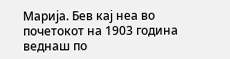Марија. Бев кај неа во почетокот на 1903 година веднаш по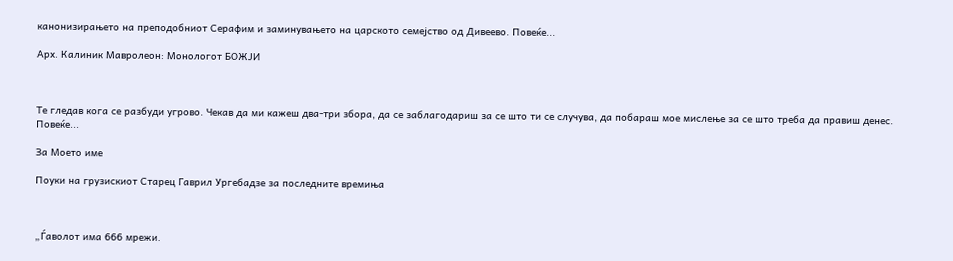канонизирањето на преподобниот Серафим и заминувањето на царското семејство од Дивеево. Повеќе...

Арх. Калиник Мавролеон: Монологот БОЖЈИ



Те гледав кога се разбуди угрово. Чекав да ми кажеш два-три збора, да се заблагодариш за се што ти се случува, да побараш мое мислење за се што треба да правиш денес. Повеќе...

За Моето име

Поуки на грузискиот Старец Гаврил Ургебадзе за последните времиња



„Ѓаволот има 666 мрежи.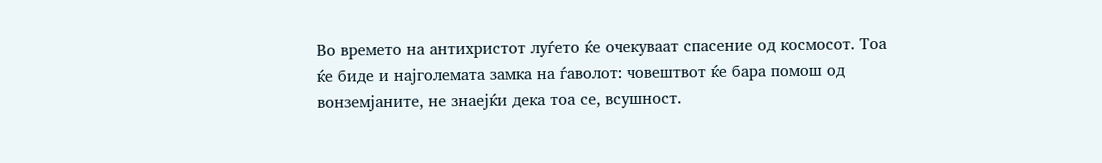Во времето на антихристот луѓето ќе очекуваат спасение од космосот. Тоа ќе биде и најголемата замка на ѓаволот: човештвот ќе бара помош од вонземјаните, не знаејќи дека тоа се, всушност.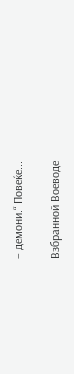– демони.“ Повеќе...

Взбранной Воеводе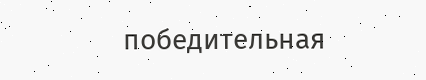победительная